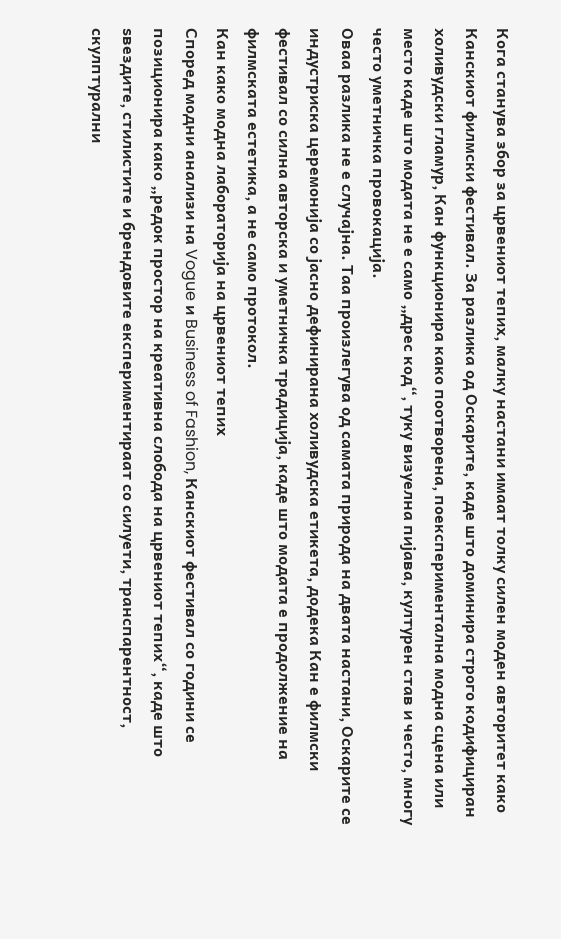Кога станува збор за црвениот тепих, малку настани имаат толку силен моден авторитет како Канскиот филмски фестивал. За разлика од Оскарите, каде што доминира строго кодифициран холивудски гламур, Кан функционира како поотворена, поекспериментална модна сцена или место каде што модата не е само „дрес код“, туку визуелна пијава, културен став и често, многу често уметничка провокација.
Оваа разлика не е случајна. Таа произлегува од самата природа на двата настани, Оскарите се индустриска церемонија со јасно дефинирана холивудска етикета, додека Кан е филмски фестивал со силна авторска и уметничка традиција, каде што модата е продолжение на филмската естетика, а не само протокол.
Кан како модна лабораторија на црвениот тепих
Според модни анализи на Vogue и Business of Fashion, Канскиот фестивал со години се позиционира како „редок простор на креативна слобода на црвениот тепих“, каде што ѕвездите, стилистите и брендовите експериментираат со силуети, транспарентност, скулптурални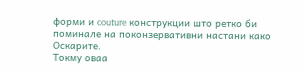форми и couture конструкции што ретко би поминале на поконзервативни настани како Оскарите.
Токму оваа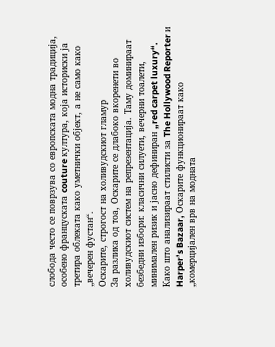слобода често се поврзува со европската модна традиција, особено француската couture култура, која историски ја третира облеката како уметнички објект, а не само како „вечерен фустан“.
Оскарите, строгост на холивудскиот гламур
За разлика од тоа, Оскарите се длабоко вкоренети во холивудскиот систем на репрезентација. Таму доминираат безбедни избори: класични силуети, вечерни тоалети, минимален ризик и јасно дефиниран „red carpet luxury“. Како што анализираат стилисти за The Hollywood Reporter и Harper’s Bazaar, Оскарите функционираат како „комерцијален врв на модната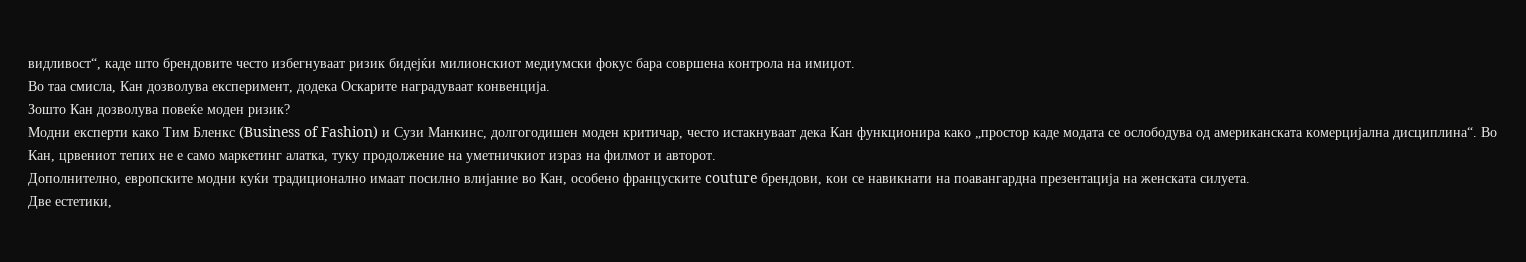видливост“, каде што брендовите често избегнуваат ризик бидејќи милионскиот медиумски фокус бара совршена контрола на имиџот.
Во таа смисла, Кан дозволува експеримент, додека Оскарите наградуваат конвенција.
Зошто Кан дозволува повеќе моден ризик?
Модни експерти како Тим Бленкс (Business of Fashion) и Сузи Манкинс, долгогодишен моден критичар, често истакнуваат дека Кан функционира како „простор каде модата се ослободува од американската комерцијална дисциплина“. Во Кан, црвениот тепих не е само маркетинг алатка, туку продолжение на уметничкиот израз на филмот и авторот.
Дополнително, европските модни куќи традиционално имаат посилно влијание во Кан, особено француските couture брендови, кои се навикнати на поавангардна презентација на женската силуета.
Две естетики,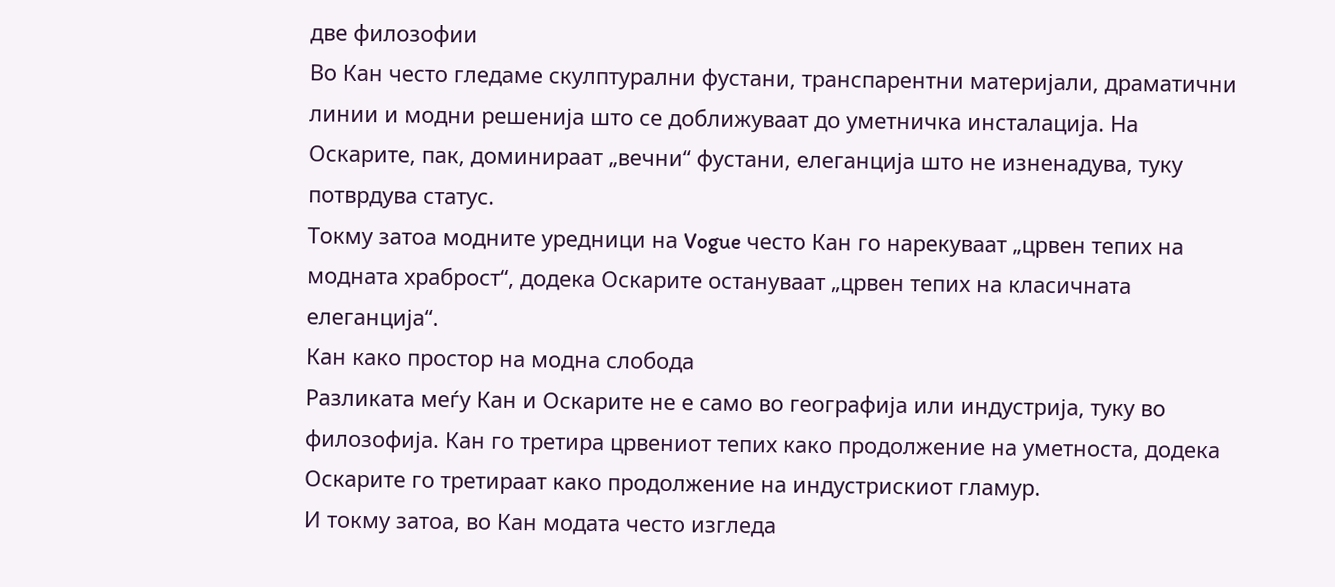две филозофии
Во Кан често гледаме скулптурални фустани, транспарентни материјали, драматични линии и модни решенија што се доближуваат до уметничка инсталација. На Оскарите, пак, доминираат „вечни“ фустани, елеганција што не изненадува, туку потврдува статус.
Токму затоа модните уредници на Vogue често Кан го нарекуваат „црвен тепих на модната храброст“, додека Оскарите остануваат „црвен тепих на класичната елеганција“.
Кан како простор на модна слобода
Разликата меѓу Кан и Оскарите не е само во географија или индустрија, туку во филозофија. Кан го третира црвениот тепих како продолжение на уметноста, додека Оскарите го третираат како продолжение на индустрискиот гламур.
И токму затоа, во Кан модата често изгледа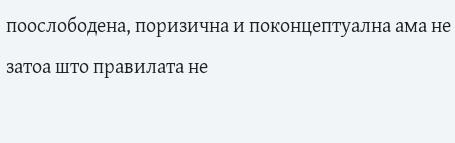поослободена, поризична и поконцептуална ама не затоа што правилата не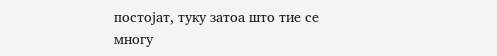постојат, туку затоа што тие се многу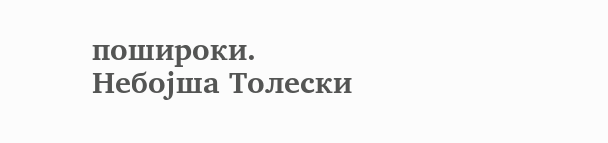пошироки.
Небојша Толески